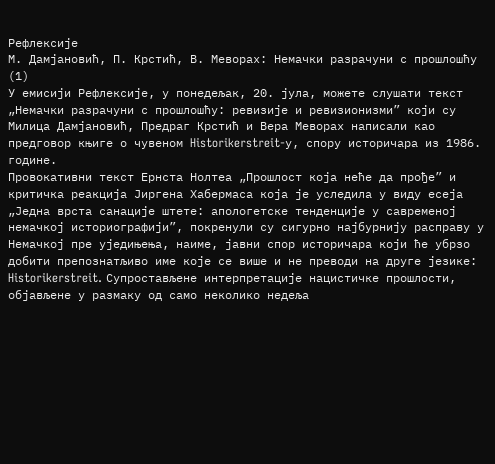Рефлексије
М. Дамјановић, П. Крстић, В. Меворах: Немачки разрачуни с прошлошћу (1)
У емисији Рефлексије, у понедељак, 20. јула, можете слушати текст „Немачки разрачуни с прошлошћу: ревизије и ревизионизми” који су Милица Дамјановић, Предраг Крстић и Вера Меворах написали као предговор књиге о чувеном Historikerstreit-у, спору историчара из 1986. године.
Провокативни текст Ернста Нолтеа „Прошлост која неће да прође” и критичка реакција Јиргена Хабермаса која је уследила у виду есеја „Једна врста санације штете: апологетске тенденције у савременој немачкој историографији”, покренули су сигурно најбурнију расправу у Немачкој пре уједињења, наиме, јавни спор историчара који ће убрзо добити препознатљиво име које се више и не преводи на друге језике: Historikerstreit. Супростављене интерпретације нацистичке прошлости, објављене у размаку од само неколико недеља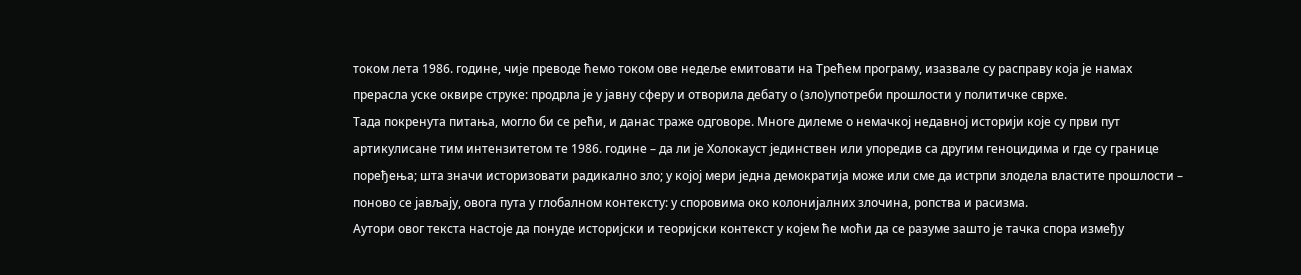током лета 1986. године, чије преводе ћемо током ове недеље емитовати на Трећем програму, изазвале су расправу која је намах прерасла уске оквире струке: продрла је у јавну сферу и отворила дебату о (зло)употреби прошлости у политичке сврхе.
Тада покренута питања, могло би се рећи, и данас траже одговоре. Многе дилеме о немачкој недавној историји које су први пут артикулисане тим интензитетом те 1986. године – да ли је Холокауст јединствен или упоредив са другим геноцидима и где су границе поређења; шта значи историзовати радикално зло; у којој мери једна демократија може или сме да истрпи злодела властите прошлости – поново се јављају, овога пута у глобалном контексту: у споровима око колонијалних злочина, ропства и расизма.
Аутори овог текста настоје да понуде историјски и теоријски контекст у којем ће моћи да се разуме зашто је тачка спора између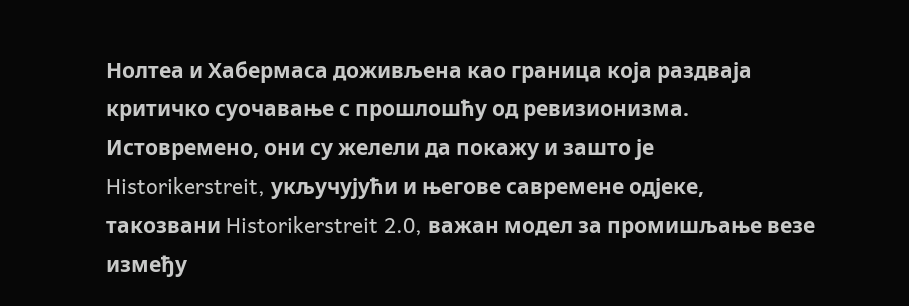Нолтеа и Хабермаса доживљена као граница која раздваја критичко суочавање с прошлошћу од ревизионизма. Истовремено, они су желели да покажу и зашто је Historikerstreit, укључујући и његове савремене одјеке, такозвани Historikerstreit 2.0, важан модел за промишљање везе између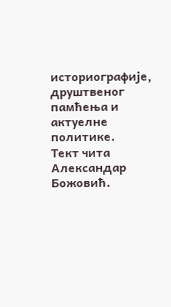историографије, друштвеног памћења и актуелне политике.
Тект чита Александар Божовић.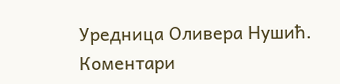Уредница Оливера Нушић.
Коментари